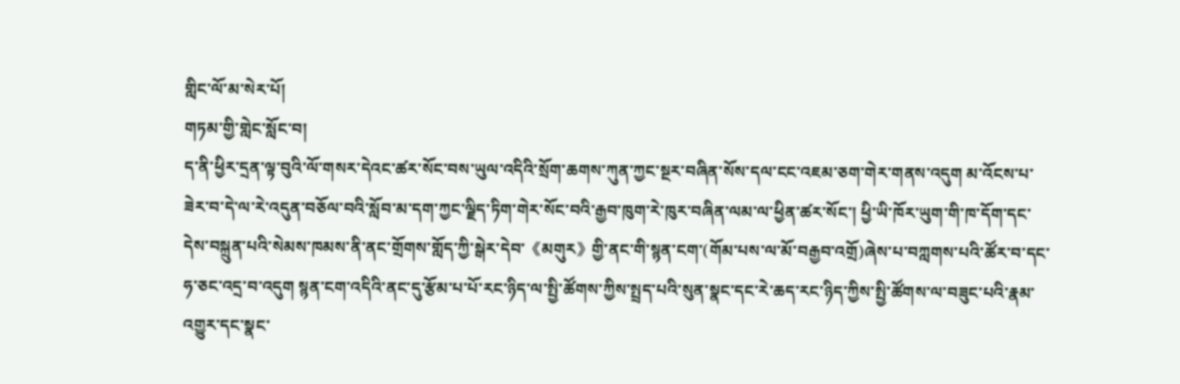གླིང་ལོ་མ་སེར་པོ།
གཏམ་གྱི་གླེང་སློང་བ།
ད་ནི་ཕྱིར་དྲན་ལྟ་བུའི་ལོ་གསར་དེའང་ཚར་སོང་བས་ཡུལ་འདིའི་སྲོག་ཆགས་ཀུན་ཀྱང་སྔར་བཞིན་སོས་དལ་ངང་འཇམ་ཅག་གེར་གནས་འདུག མ་འོངས་པ་ཟེར་བ་དེ་ལ་རེ་འདུན་བཅོལ་བའི་སློབ་མ་དག་ཀྱང་ལྗིད་ཏིག་གེར་སོང་བའི་རྒྱབ་ཁུག་རེ་ཁུར་བཞིན་ལམ་ལ་ཕྱིན་ཚར་སོང་། ཕྱི་ཡི་ཁོར་ཡུག་གི་ཁ་དོག་དང་དེས་བསྐྲུན་པའི་སེམས་ཁམས་ནི་ནང་གྲོགས་གློད་ཀྱི་སྒེར་དེབ་《མགུར》གྱི་ནང་གི་སྙན་ངག་(གོམ་པས་ལ་མོ་བརྒྱབ་འགྲོ)ཞེས་པ་བཀླགས་པའི་ཚོར་བ་དང་ཧ་ཅང་འདྲ་བ་འདུག སྙན་ངག་འདིའི་ནང་དུ་རྩོམ་པ་པོ་རང་ཉིད་ལ་སྤྱི་ཚོགས་ཀྱིས་སྤྲད་པའི་སུན་སྣང་དང་རེ་ཆད་རང་ཉིད་ཀྱིས་སྤྱི་ཚོགས་ལ་བཟུང་པའི་རྣམ་འགྱུར་དང་སྣང་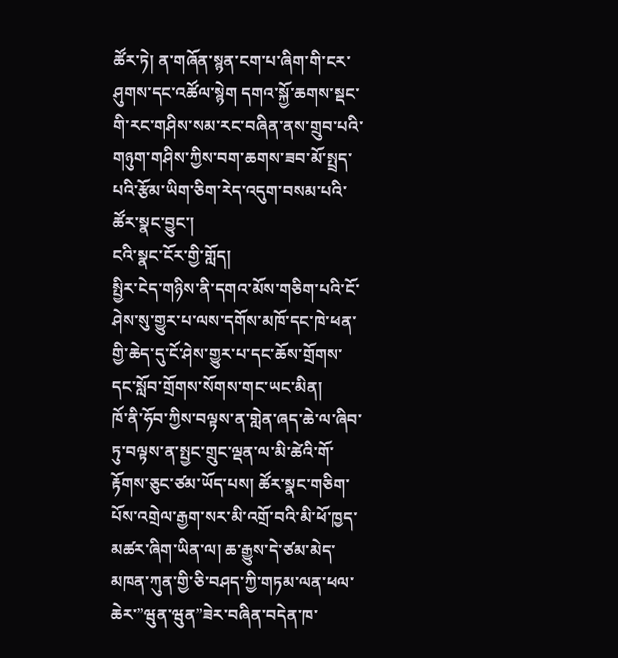ཚོར་ཏེ། ན་གཞོན་སྙན་ངག་པ་ཞིག་གི་ངར་ཤུགས་དང་འཚོལ་སྙེག དགའ་སྐྱོ་ཆགས་སྡང་གི་རང་གཤིས་སམ་རང་བཞིན་ནས་གྲུབ་པའི་གཉུག་གཤིས་ཀྱིས་བག་ཆགས་ཟབ་མོ་སྤྲད་པའི་རྩོམ་ཡིག་ཅིག་རེད་འདུག་བསམ་པའི་ཚོར་སྣང་བྱུང་།
ངའི་སྣང་ངོར་གྱི་གློད།
སྤྱིར་ངེད་གཉིས་ནི་དགའ་མོས་གཅིག་པའི་ངོ་ཤེས་སུ་གྱུར་པ་ལས་དགོས་མཁོ་དང་ཁེ་ཕན་གྱི་ཆེད་དུ་ངོ་ཤེས་གྱུར་པ་དང་ཆོས་གྲོགས་དང་སློབ་གྲོགས་སོགས་གང་ཡང་མིན།
ཁོ་ནི་ཧོབ་ཀྱིས་བལྟས་ན་གླེན་ཞད་ཆེ་ལ་ཞིབ་ཏུ་བལྟས་ན་སྤྱང་གྲུང་ལྡན་ལ་མི་ཚེའི་གོ་རྟོགས་ཅུང་ཙམ་ཡོད་པས། ཚོར་སྣང་གཅིག་པོས་འགྲེལ་རྒྱག་སར་མི་འགྲོ་བའི་མི་ཕོ་ཁྱད་མཚར་ཞིག་ཡིན་ལ། ཆ་རྒྱུས་དེ་ཙམ་མེད་མཁན་ཀུན་གྱི་ཅི་བཤད་ཀྱི་གཏམ་ལན་ཕལ་ཆེར་”ཝུན་ཝུན”ཟེར་བཞིན་བདེན་ཁ་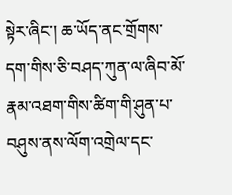སྟེར་ཞིང་། ཆ་ཡོད་ནང་གྲོགས་དག་གིས་ཅི་བཤད་ཀུན་ལ་ཞིབ་མོ་རྣམ་འཐག་གིས་ཚིག་གི་ཤུན་པ་བཤུས་ནས་ལོག་འགྲེལ་དང་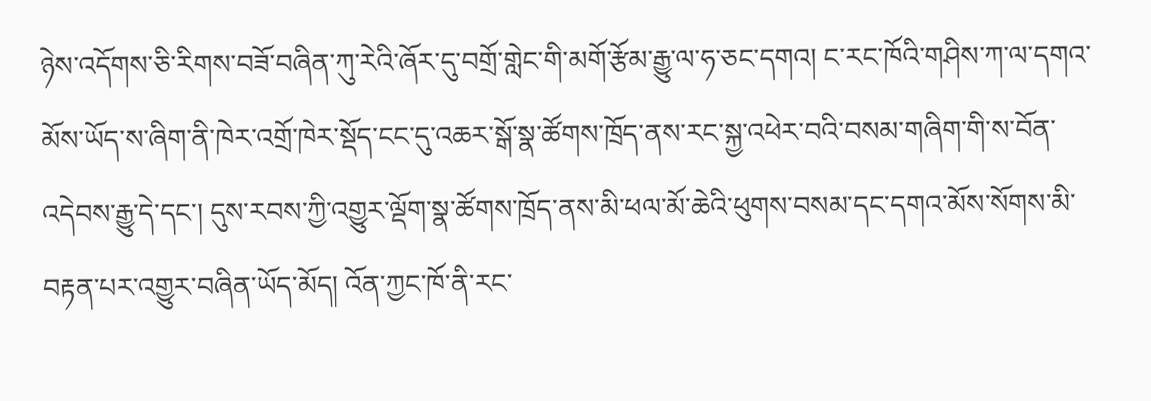ཉེས་འདོགས་ཅི་རིགས་བཟོ་བཞིན་ཀུ་རེའི་ཞོར་དུ་བགྲོ་གླེང་གི་མགོ་རྩོམ་རྒྱུ་ལ་ཧ་ཅང་དགའ། ང་རང་ཁོའི་གཤིས་ཀ་ལ་དགའ་མོས་ཡོད་ས་ཞིག་ནི་ཁེར་འགྲོ་ཁེར་སྡོད་ངང་དུ་འཆར་སྒོ་སྣ་ཚོགས་ཁྲོད་ནས་རང་སྐྱ་འཕེར་བའི་བསམ་གཞིག་གི་ས་བོན་འདེབས་རྒྱུ་དེ་དང་། དུས་རབས་ཀྱི་འགྱུར་ལྡོག་སྣ་ཚོགས་ཁྲོད་ནས་མི་ཕལ་མོ་ཆེའི་ཕུགས་བསམ་དང་དགའ་མོས་སོགས་མི་བརྟན་པར་འགྱུར་བཞིན་ཡོད་མོད། འོན་ཀྱང་ཁོ་ནི་རང་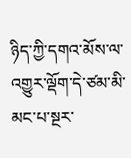ཉིད་ཀྱི་དགའ་མོས་ལ་འགྱུར་ལྡོག་དེ་ཙམ་མི་མང་པ་སྔར་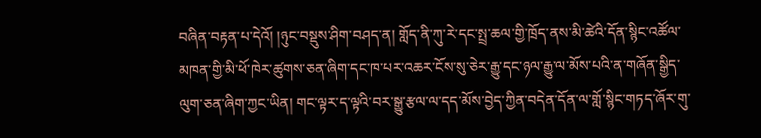བཞིན་བརྟན་པ་དེའོ། །ཉུང་བསྡུས་ཤིག་བཤད་ན། གློད་ནི་ཀུ་རེ་དང་སྤྲ་ཆལ་གྱི་ཁྲོད་ནས་མི་ཚེའི་དོན་སྙིང་འཚོལ་མཁན་གྱི་མི་ཕོ་ཁེར་ཚུགས་ཅན་ཞིག་དང་ཁ་པར་འཆར་ངོས་སུ་ཅེར་རྒྱུ་དང་ཉལ་རྒྱུ་ལ་མོས་པའི་ན་གཞོན་སྒྱིད་ལུག་ཅན་ཞིག་ཀྱང་ཡིན། གང་ལྟར་ད་ལྟའི་བར་སྒྱུ་རྩལ་ལ་དད་མོས་བྱེད་ཀྱིན་བདེན་དོན་ལ་གློ་སྙིང་གཏད་ཞོར་གུ་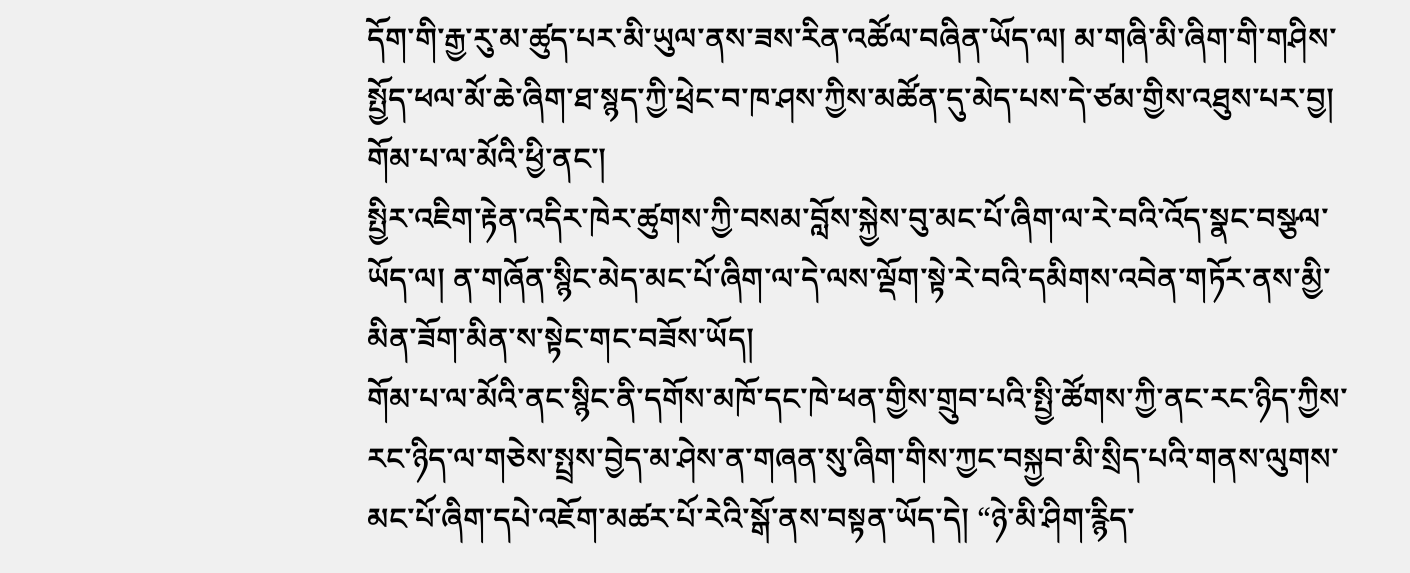དོག་གི་རྒྱ་རུ་མ་ཚུད་པར་མི་ཡུལ་ནས་ཟས་རིན་འཚོལ་བཞིན་ཡོད་ལ། མ་གཞི་མི་ཞིག་གི་གཤིས་སྤྱོད་ཕལ་མོ་ཆེ་ཞིག་ཐ་སྙད་ཀྱི་ཕྲེང་བ་ཁ་ཤས་ཀྱིས་མཚོན་དུ་མེད་པས་དེ་ཙམ་གྱིས་འཐུས་པར་བྱ།
གོམ་པ་ལ་མོའི་ཕྱི་ནང་།
སྤྱིར་འཇིག་རྟེན་འདིར་ཁེར་ཚུགས་ཀྱི་བསམ་བློས་སྐྱེས་བུ་མང་པོ་ཞིག་ལ་རེ་བའི་འོད་སྣང་བསྩལ་ཡོད་ལ། ན་གཞོན་སྙིང་མེད་མང་པོ་ཞིག་ལ་དེ་ལས་ལྡོག་སྟེ་རེ་བའི་དམིགས་འབེན་གཏོར་ནས་མྱི་མིན་ཟོག་མིན་ས་སྟེང་གང་བཟོས་ཡོད།
གོམ་པ་ལ་མོའི་ནང་སྙིང་ནི་དགོས་མཁོ་དང་ཁེ་ཕན་གྱིས་གྲུབ་པའི་སྤྱི་ཚོགས་ཀྱི་ནང་རང་ཉིད་ཀྱིས་རང་ཉིད་ལ་གཅེས་སྤྲས་བྱེད་མ་ཤེས་ན་གཞན་སུ་ཞིག་གིས་ཀྱང་བསྐྱབ་མི་སྲིད་པའི་གནས་ལུགས་མང་པོ་ཞིག་དཔེ་འཇོག་མཚར་པོ་རེའི་སྒོ་ནས་བསྟན་ཡོད་དེ། “ཉེ་མི་ཤིག་རྙིད་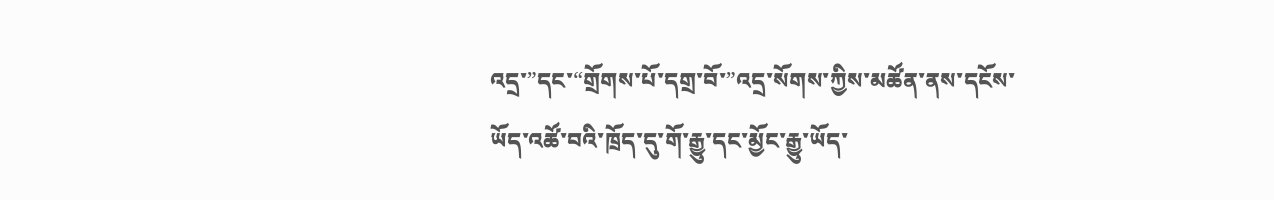འདྲ་”དང་“གྲོགས་པོ་དགྲ་བོ་”འདྲ་སོགས་ཀྱིས་མཚོན་ནས་དངོས་ཡོད་འཚོ་བའི་ཁྲོད་དུ་གོ་རྒྱུ་དང་མྱོང་རྒྱུ་ཡོད་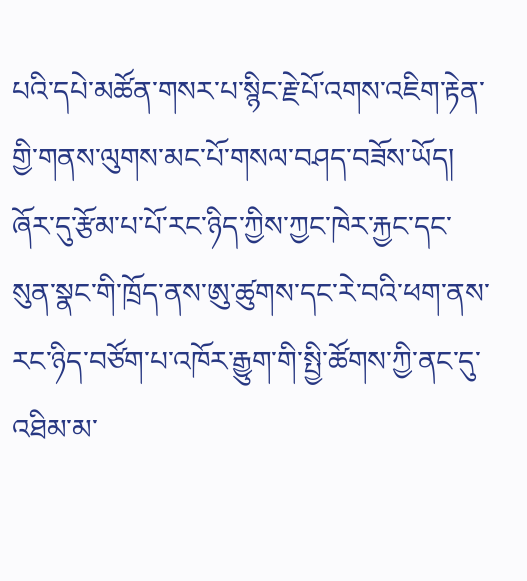པའི་དཔེ་མཚོན་གསར་པ་སྙིང་རྗེ་པོ་འགས་འཇིག་རྟེན་གྱི་གནས་ལུགས་མང་པོ་གསལ་བཤད་བཟོས་ཡོད། ཞོར་དུ་རྩོམ་པ་པོ་རང་ཉིད་ཀྱིས་ཀྱང་ཁེར་རྐྱང་དང་སུན་སྣང་གི་ཁྲོད་ནས་ཨུ་ཚུགས་དང་རེ་བའི་ཕག་ནས་རང་ཉིད་བཙོག་པ་འཁོར་རྒྱུག་གི་སྤྱི་ཚོགས་ཀྱི་ནང་དུ་འཐིམ་མ་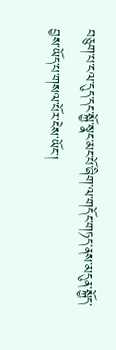བཅུག་པ་ངལ་དུད་དང་སྐྱོ་སྣང་མང་པོ་ཞིག་ལ་གདོང་གཏད་ནས་མདུན་སྐྱོད་བྱས་ཡོད་པ་གསལ་པོར་ངེས་ཡོང་།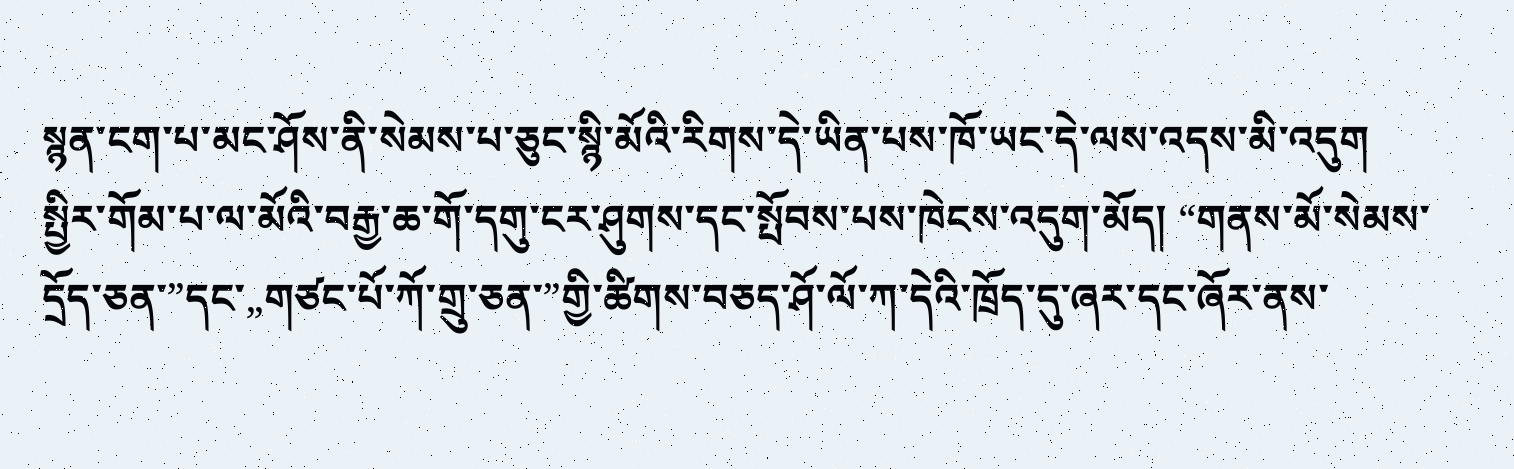སྙན་ངག་པ་མང་ཤོས་ནི་སེམས་པ་ཅུང་སྙི་མོའི་རིགས་དེ་ཡིན་པས་ཁོ་ཡང་དེ་ལས་འདས་མི་འདུག
སྤྱིར་གོམ་པ་ལ་མོའི་བརྒྱ་ཆ་གོ་དགུ་ངར་ཤུགས་དང་སྤོབས་པས་ཁེངས་འདུག་མོད། “གནས་མོ་སེམས་དྲོད་ཅན་”དང་„གཙང་པོ་ཀོ་གྲུ་ཅན་”གྱི་ཚིགས་བཅད་ཤོ་ལོ་ཀ་དེའི་ཁྲོད་དུ་ཞར་དང་ཞོར་ནས་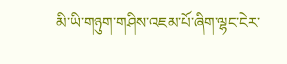མི་ཡི་གཉུག་གཤིས་འཇམ་པོ་ཞིག་ལྷང་ངེར་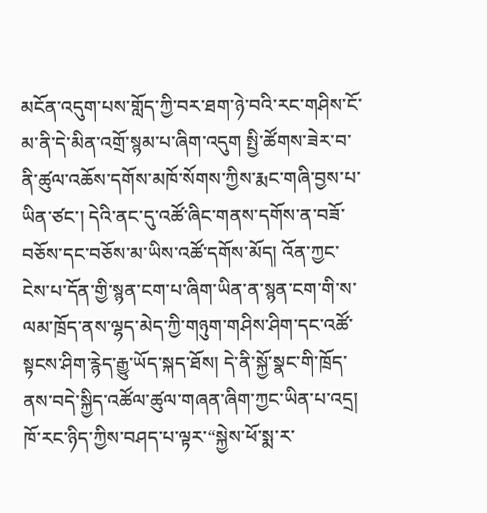མངོན་འདུག་པས་གློད་ཀྱི་བར་ཐག་ཉེ་བའི་རང་གཤིས་ངོ་མ་ནི་དེ་མིན་འགྲོ་སྙམ་པ་ཞིག་འདུག སྤྱི་ཚོགས་ཟེར་བ་ནི་ཚུལ་འཆོས་དགོས་མཁོ་སོགས་ཀྱིས་རྨང་གཞི་བྱས་པ་ཡིན་ཙང་། དེའི་ནང་དུ་འཚོ་ཞིང་གནས་དགོས་ན་བཟོ་བཅོས་དང་བཅོས་མ་ཡིས་འཚོ་དགོས་མོད། འོན་ཀྱང་ངེས་པ་དོན་གྱི་སྙན་ངག་པ་ཞིག་ཡིན་ན་སྙན་ངག་གི་ས་ལམ་ཁྲོད་ནས་ལྷད་མེད་ཀྱི་གཉུག་གཤིས་ཤིག་དང་འཚོ་སྟངས་ཤིག་རྙེད་རྒྱུ་ཡོད་སྐད་ཐོས། དེ་ནི་སྐྱོ་སྣང་གི་ཁྲོད་ནས་བདེ་སྐྱིད་འཚོལ་ཚུལ་གཞན་ཞིག་ཀྱང་ཡིན་པ་འདྲ།
ཁོ་རང་ཉིད་ཀྱིས་བཤད་པ་ལྟར་“སྐྱེས་ཕོ་སྨ་ར་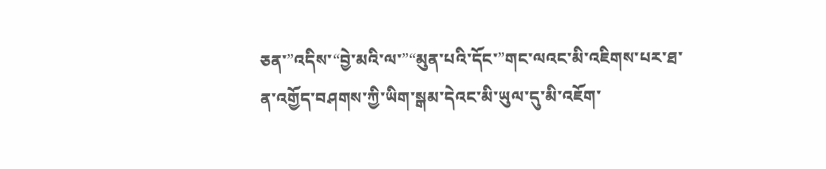ཅན་”འདིས་“བྱེ་མའི་ལ་”“མུན་པའི་དོང་”གང་ལའང་མི་འཇིགས་པར་ཐ་ན་འགྱོད་བཤགས་ཀྱི་ཡིག་སྒམ་དེའང་མི་ཡུལ་དུ་མི་འཇོག་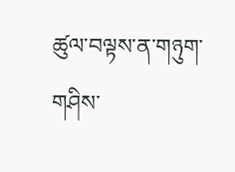ཚུལ་བལྟས་ན་གཉུག་གཤིས་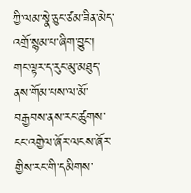ཀྱི་ལམ་སྣེ་ཅུང་ཙམ་ཟིན་མེད་འགྲོ་སྙམ་པ་ཞིག་བྱུང་།
གང་ལྟར་ད་རུང་མུ་མཐུད་ནས་གོམ་པས་ལ་མོ་བརྒྱབས་ནས་རང་ཚུགས་ངང་འགྱེལ་ཞོར་ལངས་ཞོར་གྱིས་རང་གི་དམིགས་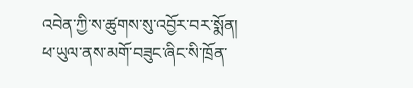འབེན་ཀྱི་ས་ཚུགས་སུ་འབྱོར་བར་སྨོན།
ཕ་ཡུལ་ནས་མགོ་བཟུང་ཞིང་སི་ཁྲོན་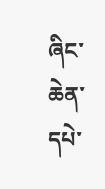ཞིང་ཆེན་དཔེ་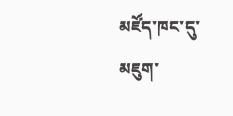མཛོད་ཁང་དུ་མཇུག་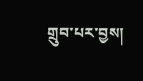གྲུབ་པར་བྱས།